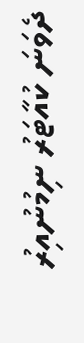ދެވަނަ ކުއާޓަރު ނިމުނުއިރު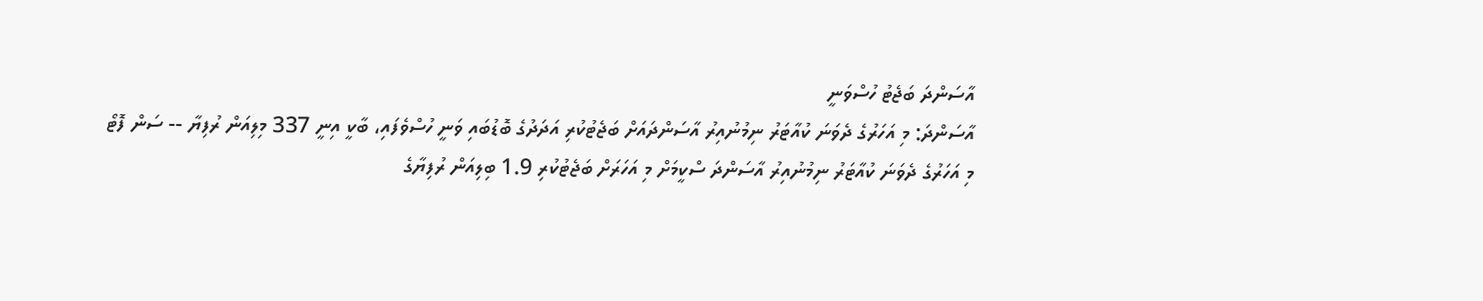އާސަންދަ ބަޖެޓު ހުސްވަނީ
އާސަންދަ: މި އަހަރުގެ ދެވަނަ ކުއާޓަރު ނިމުނުއިރު އާސަންދައަށް ބަޖެޓުކުރި އަދަދުގެ ބޮޑުބައި ވަނީ ހުސްވެފައި، ބާކީ އިނީ 337 މިލިއަން ރުފިޔާ -- ސަން ފޮޓޯ
މި އަހަރުގެ ދެވަނަ ކުއާޓަރު ނިމުނުއިރު އާސަންދަ ސްކީމަށް މި އަހަރަށް ބަޖެޓުކުރި 1.9 ބިލިއަން ރުފިޔާގެ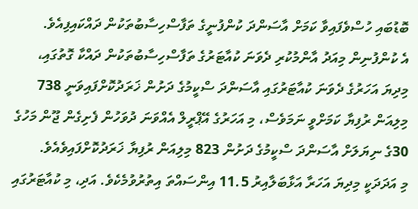ބޮޑުބައި ހުސްވެފައިވާ ކަމަށް އާސަންދަ ކުންފުނީގެ ތަފާސްހިސާބުތަކުން ދައްކައިފިއެވެ.
އެ ކުންފުނިން މިއަދު އާންމުކުރި ދެވަނަ ކުއާޓަރުގެ ތަފާސްހިސާބުތަކުން ދައްކާ ގޮތުގައި، މިދިޔަ އަހަރުގެ ދެވަނަ ކުއާޓަރުގައި އާސަންދަ ސްކީމުގެ ދަށުން ޚަރަދުކޮށްފައިވަނީ 738 މިލިއަން ރުފިޔާ ކަމަށްވީ ނަމަވެސް، މި އަހަރުގެ އޭޕްރީލް އެއްވަނަ ދުވަހުން ފެށިގެން ޖޫން މަހުގެ 30ގެ ނިޔަލަށް އާސަންދަ ސްކީމުގެ ދަށުން 823 މިލިއަން ރުފިޔާ ޚަރަދުކޮށްފައިވެއެވެ.
މި އަދަދަކީ މިދިޔަ އަހަރާ އަޅާބަލާއިރު 11.5 އިންސައްތަ އިތުރުވުމެކެވެ. އަދި، މި ކުއާޓަރުގައި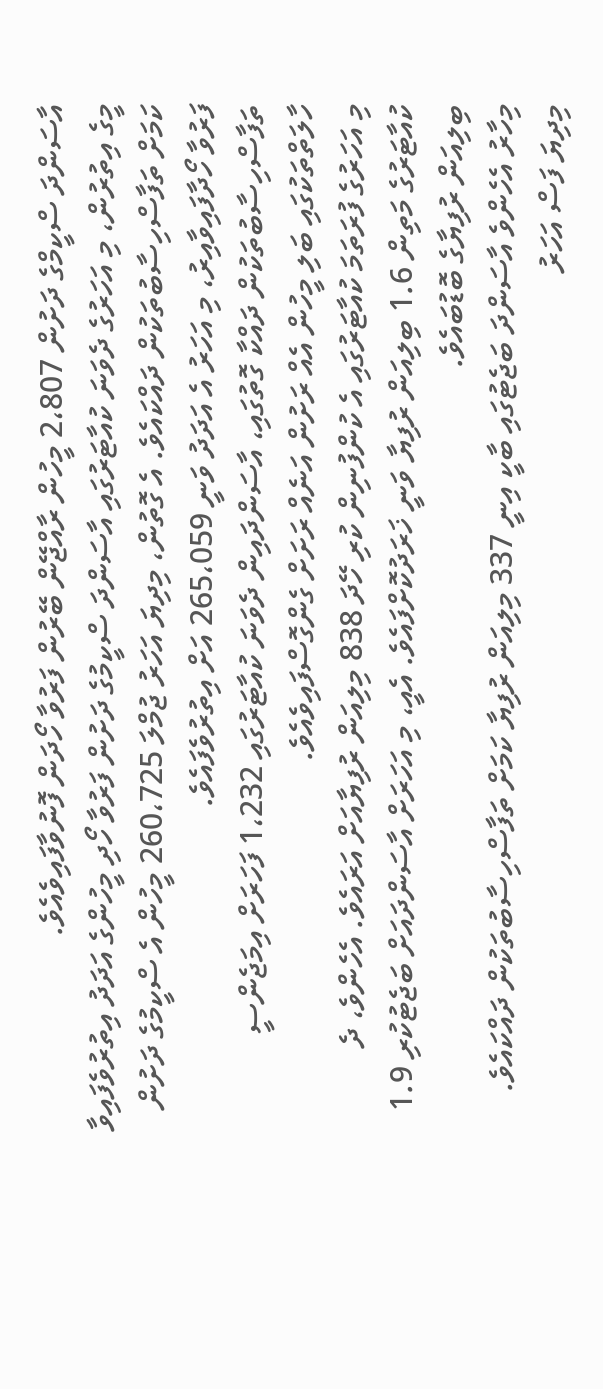އާސަންދަ ސްކީމްގެ ދަށުން 2،807 މީހުން ރާއްޖޭން ބޭރުން ފަރުވާ ހޯދަން ފޮނުވާފައިވެއެވެ.
މީގެ އިތުރުން، މި އަހަރުގެ ދެވަނަ ކުއާޓަރުގައި އާސަންދަ ސްކީމުގެ ދަށުން ފަރުވާ ހޯދި މީހުންގެ އަދަދު އިތުރުވެފައިވާ ކަމަށް ތަފާސްހިސާބުތަކުން ދައްކައެވެ. އެ ގޮތުން، މިދިޔަ އަހަރު ޖުމްލަ 260،725 މީހުން އެ ސްކީމުގެ ދަށުން ފަރުވާ ހޯދާފައިވާއިރު، މި އަހަރު އެ އަދަދު ވަނީ 265،059 އަށް އިތުރުވެފައެވެ.
ތަފާސްހިސާބުތަކުން ދައްކާ ގޮތުގައި، އާސަންދައިން ދެވަނަ ކުއާޓަރުގައި 1،232 ފަހަރަށް އިމަޖެންސީ ހާލަތްތަކުގައި ބަލި މީހުން އެއް ރަށުން އަނެއް ރަށަށް ގެންގޮސްފައިވެއެވެ.
މި އަހަރުގެ ފުރަތަމަ ކުއާޓަރުގައި އެ ކުންފުނިން ކުރި ހޭދަ 838 މިލިއަން ރުފިޔާއަށް އަރައެވެ. އެހެންވެ، ދެ ކުއާޓަރުގެ މަތިން 1.6 ބިލިއަން ރުފިޔާ ވަނީ ޚަރަދުކޮށްފައެވެ. އެއީ، މި އަހަރަށް އާސަންދައަށް ބަޖެޓުކުރި 1.9 ބިލިއަން ރުފިޔާގެ ބޮޑުބައެވެ.
މިހާރު އެހެންވެ އާސަންދަ ބަޖެޓުގައި ބާކީ އިނީ 337 މިލިއަން ރުފިޔާ ކަމަށް ތަފާސްހިސާބުތަކުން ދައްކައެވެ.
މިދިޔަ ފަސް އަހަރު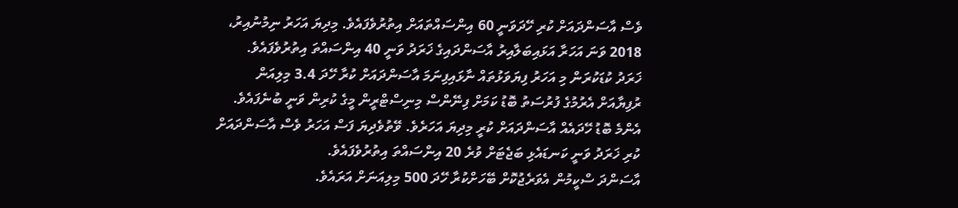ވެސް އާސަންދައަށް ކުރި ހޭދަވަނީ 60 އިންސައްތައަށް އިތުރުވެފައެވެ. މިދިޔަ އަހަރު ނިމުނުއިރު، 2018 ވަނަ އަހަރާ އަޅައިބަލާއިރު އާސަންދައިގެ ޚަރަދު ވަނީ 40 އިންސައްތަ އިތުރުވެފައެވެ.
ޚަރަދު ކުޑަކުރަން މި އަހަރު ފިޔަވަޅުތައް ނާޅައިފިނަމަ އާސަންދައަށް ކުރާ ހޭދަ 3.4 މިލިއަން ރުފިޔާއަށް އެރުމުގެ ފުރުސަތު ބޮޑު ކަމަށް ފިނޭންސް މިނިސްޓްރީން މީގެ ކުރިން ވަނީ ބުނެފައެވެ. އެންމެ ބޮޑު ހޭދައެއް އާސަންދައަށް ކުރީ މިދިޔަ އަހަރެވެ. ވޭތުވެދިޔަ ފަސް އަހަރު ވެސް އާސަންދައަށް ކުރި ޚަރަދު ވަނީ ކަނޑައެޅި ބަޖެޓަށް ވުރެ 20 އިންސައްތަ އިތުރުވެފައެވެ.
އާސަންދަ ސްކީމުން އެވަރެޖުކޮށް ބޭހަށްކުރާ ހޭދަ 500 މިލިއަނަށް އަރައެވެ.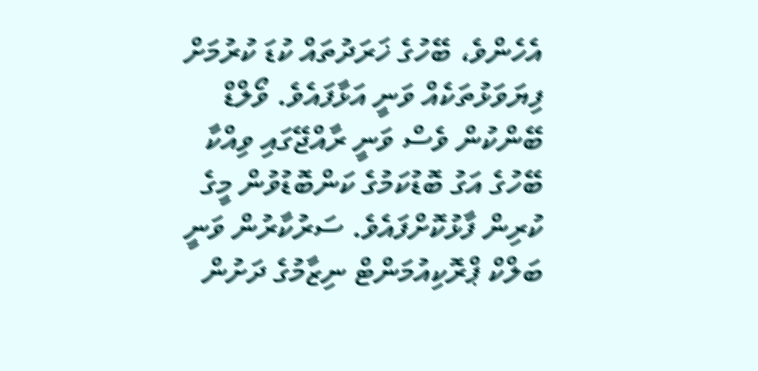އެހެންވެ، ބޭހުގެ ޚަރަދުތައް ކުޑަ ކުރުމަށް ފިޔަވަޅުތަކެއް ވަނީ އަޅާފައެވެ. ވޯލްޑް ބޭންކުން ވެސް ވަނީ ރާއްޖޭގައި ވިއްކާ ބޭހުގެ އަގު ބޮޑުކަމުގެ ކަންބޮޑުވުން މީގެ ކުރިން ފާޅުކޮށްފައެވެ. ސަރުކާރުން ވަނީ ބަލްކް ޕްރޮކިއުމަންޓް ނިޒާމުގެ ދަށުން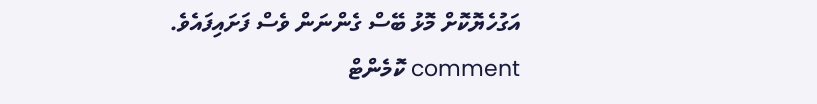އަގުހެޔޮކޮށް މޮޅު ބޭސް ގެންނަން ވެސް ފަށައިފައެވެ.
comment ކޮމެންޓް